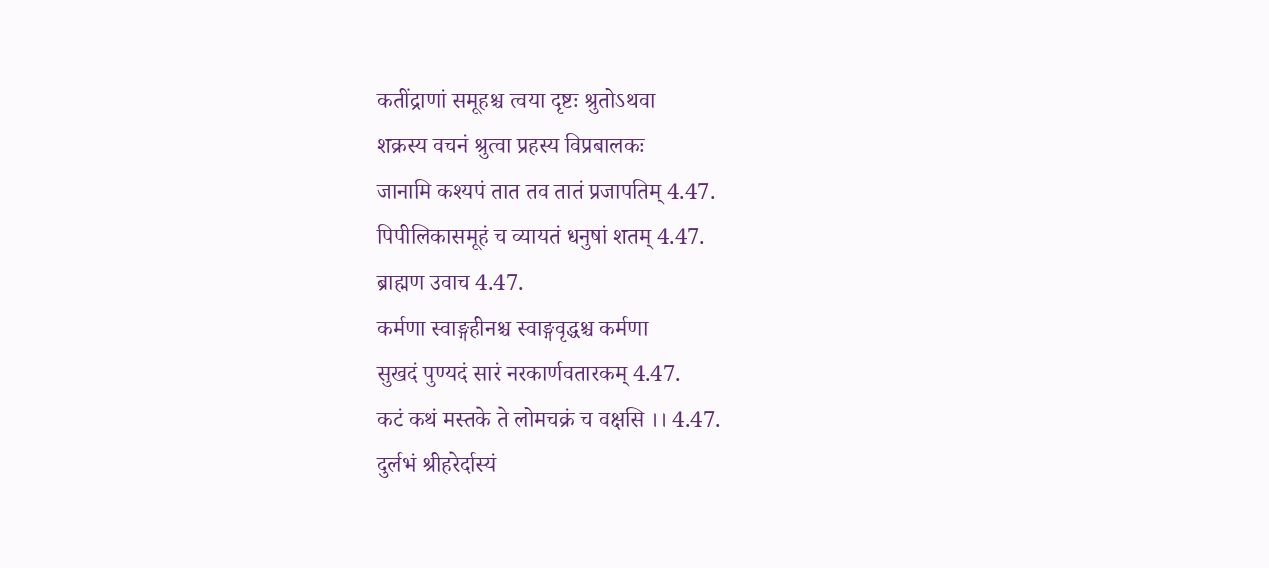कतींद्राणां समूहश्च त्वया दृष्टः श्रुतोऽथवा
शक्रस्य वचनं श्रुत्वा प्रहस्य विप्रबालकः
जानामि कश्यपं तात तव तातं प्रजापतिम् 4.47.
पिपीलिकासमूहं च व्यायतं धनुषां शतम् 4.47.
ब्राह्मण उवाच 4.47.
कर्मणा स्वाङ्गहीनश्च स्वाङ्गवृद्धश्च कर्मणा
सुखदं पुण्यदं सारं नरकार्णवतारकम् 4.47.
कटं कथं मस्तके ते लोमचक्रं च वक्षसि ।। 4.47.
दुर्लभं श्रीहरेर्दास्यं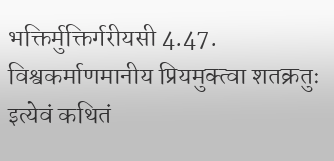भक्तिर्मुक्तिर्गरीयसी 4.47.
विश्वकर्माणमानीय प्रियमुक्त्वा शतक्रतुः
इत्येवं कथितं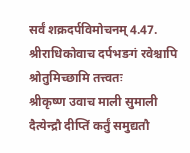सर्वं शक्रदर्पविमोचनम् 4.47.
श्रीराधिकोवाच दर्पभङगं रवेश्चापि श्रोतुमिच्छामि तत्त्वतः
श्रीकृष्ण उवाच माली सुमाली दैत्येन्द्रौ दीप्तिं कर्तुं समुद्यतौ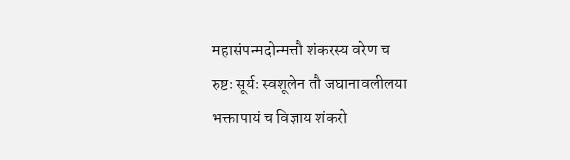महासंपन्मदोन्मत्तौ शंकरस्य वरेण च
रुष्टः सूर्यः स्वशूलेन तौ जघानावलीलया
भक्तापायं च विज्ञाय शंकरो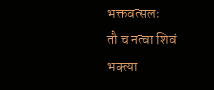भक्तवत्सलः
तौ च नत्वा शिवं भक्त्या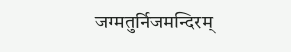जग्मतुर्निजमन्दिरम्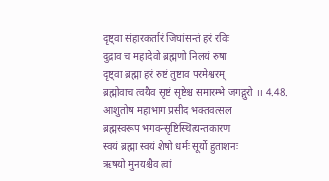दृष्ट्वा संहारकर्तारं जिघांसन्तं हरं रविः
दुद्राव च महादेवो ब्रह्मणो निलयं रुषा
दृष्ट्वा ब्रह्मा हरं रुष्टं तुष्टाव परमेश्वरम्
ब्रह्मोवाच त्वयैव सृष्टं सृष्टेश्च समारम्भे जगद्गुरो ।। 4.48.
आशुतोष महाभाग प्रसीद भक्तवत्सल
ब्रह्मस्वरूप भगवन्सृष्टिस्थित्यन्तकारण
स्वयं ब्रह्मा स्वयं शेषो धर्मः सूर्यो हुताशनः
ऋषयो मुनयश्चैव त्वां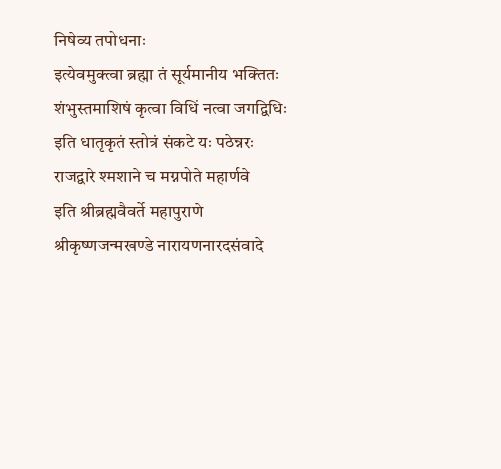निषेव्य तपोधनाः
इत्येवमुक्त्वा ब्रह्मा तं सूर्यमानीय भक्तितः
शंभुस्तमाशिषं कृत्वा विधिं नत्वा जगद्विधिः
इति धातृकृतं स्तोत्रं संकटे यः पठेन्नरः
राजद्वारे श्मशाने च मग्नपोते महार्णवे
इति श्रीब्रह्मवैवर्ते महापुराणे श्रीकृष्णजन्मखण्डे नारायणनारदसंवादे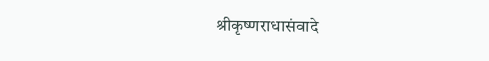श्रीकृष्णराधासंवादे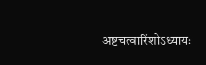अष्टचत्वारिंशोऽध्यायः